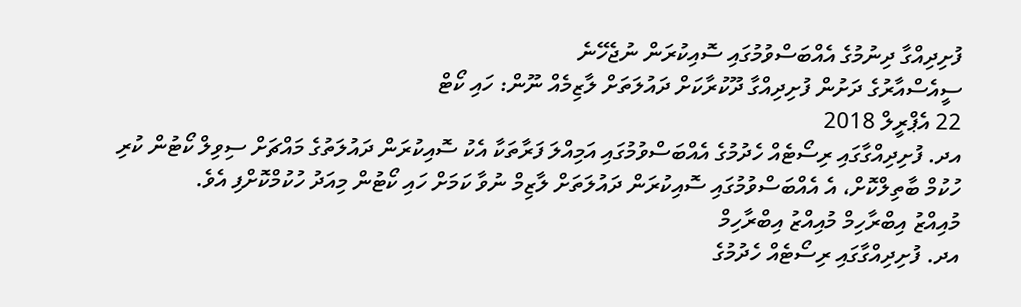ފުށިދިއްގާ ދިނުމުގެ އެއްބަސްވުމުގައި ސޮއިކުރަން ނުޖެހޭނެ
ސީއެސްއާރުގެ ދަށުން ފުށިދިއްގާ ދޫކުރާކަށް ދައުލަތަށް ލާޒިމެއް ނޫން: ހައި ކޯޓް
22 އެޕްރީލް 2018
އދ. ފުށިދިއްގާގައި ރިސޯޓެއް ހެދުމުގެ އެއްބަސްވުމުގައި އަމިއްލަ ފަރާތަކާ އެކު ސޮއިކުރަން ދައުލަތުގެ މައްޗަށް ސިވިލް ކޯޓުން ކުރި ހުކުމް ބާތިލްކޮށް، އެ އެއްބަސްވުމުގައި ސޮއިކުރަން ދައުލަތަށް ލާޒިމް ނުވާ ކަމަށް ހައި ކޯޓުން މިއަދު ހުކުމްކޮށްފި އެވެ.
މުއިއްޒު އިބްރާހިމް މުއިއްޒު އިބްރާހިމް
އދ. ފުށިދިއްގާގައި ރިސޯޓެއް ހެދުމުގެ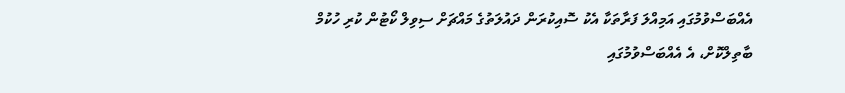އެއްބަސްވުމުގައި އަމިއްލަ ފަރާތަކާ އެކު ސޮއިކުރަން ދައުލަތުގެ މައްޗަށް ސިވިލް ކޯޓުން ކުރި ހުކުމް ބާތިލްކޮށް، އެ އެއްބަސްވުމުގައި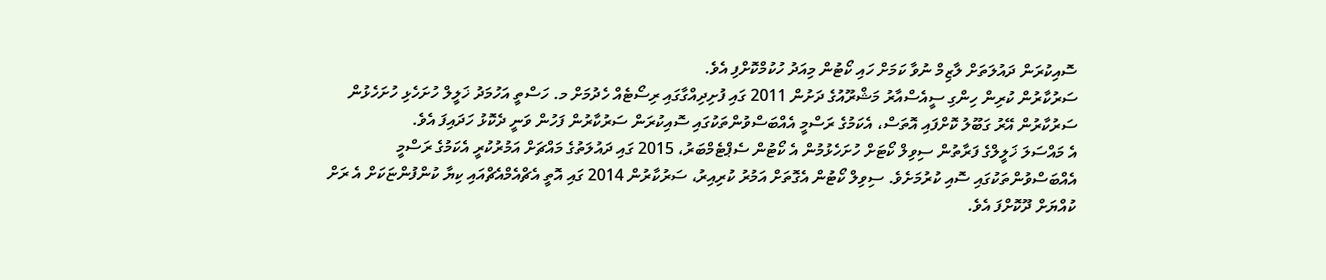ސޮއިކުރަން ދައުލަތަށް ލާޒިމް ނުވާ ކަމަށް ހައި ކޯޓުން މިއަދު ހުކުމްކޮށްފި އެވެ.
ސަރުކާރުން ކުރިން ހިންގި ސީއެސްއާރު މަޝްރޫއުގެ ދަށުން 2011 ގައި ފުށިދިއްގާގައި ރިސޯޓެއް ހެދުމަށް މ. ހަސްތީ އަހުމަދު ޚަލީލް ހުށަހެޅި ހުށަހެޅުން ސަރުކާރުން އޭރު ގަބޫލު ކޮށްފައި އޮތަސް، އެކަމުގެ ރަސްމީ އެއްބަސްވުންތަކުގައި ސޮއިކުރަން ސަރުކާރުން ފަހުން ވަނީ ދެކޮޅު ހަދައިފަ އެވެ.
އެ މައްސަލަ ޚަލީލްގެ ފަރާތުން ސިވިލް ކޯޓަށް ހުށަހެޅުމުން އެ ކޯޓުން ސެޕްޓެމްބަރު، 2015 ގައި ދައުލަތުގެ މައްޗަށް އަމުރުކުރީ އެކަމުގެ ރަސްމީ އެއްބަސްވުންތަކުގައި ސޮއި ކުރުމަށެވެ. ސިވިލް ކޯޓުން އެގޮތަށް އަމުރު ކުރިއިރު، ސަރުކާރުން 2014 ގައި އޮތީ އެޗްއެމްއެޗްއައި ކިޔާ ކުންފުންޏަކަށް އެ ރަށް ކުއްޔަށް ދޫކޮށްފަ އެވެ.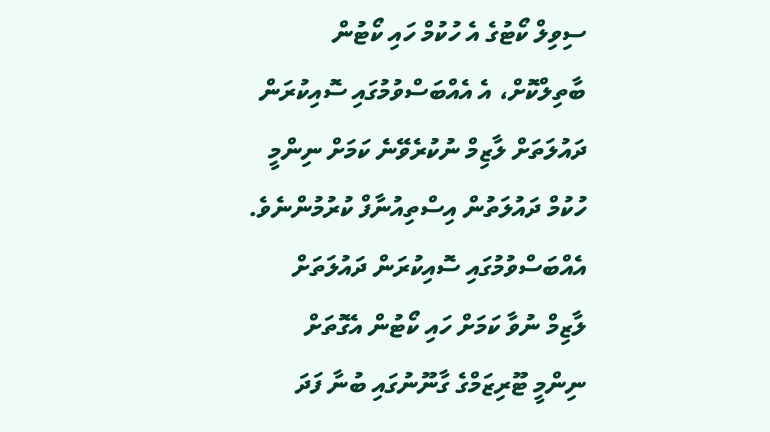ސިވިލް ކޯޓުގެ އެ ހުކުމް ހައި ކޯޓުން ބާތިލްކޮށް، އެ އެއްބަސްވުމުގައި ސޮއިކުރަން ދައުލަތަށް ލާޒިމް ނުކުރެވޭނެ ކަމަށް ނިންމީ ހުކުމް ދައުލަތުން އިސްތިއުނާފް ކުރުމުންނެވެ. އެއްބަސްވުމުގައި ސޮއިކުރަން ދައުލަތަށް ލާޒިމް ނުވާ ކަމަށް ހައި ކޯޓުން އެގޮތަށް ނިންމީ ޓޫރިޒަމްގެ ގާނޫނުގައި ބުނާ ފަދަ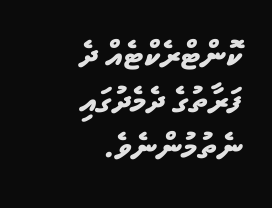ކޮންޓްރެކްޓެއް ދެ ފަރާތުގެ ދެމެދުގައި ނެތުމުންނެވެ.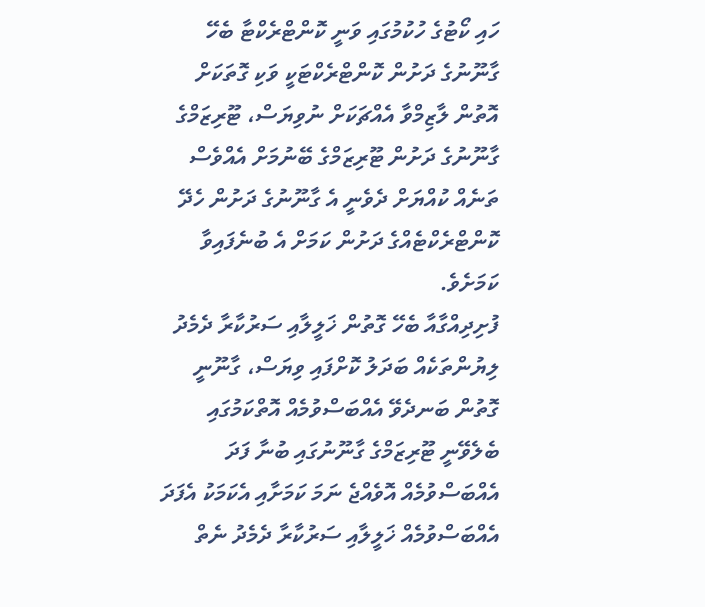ހައި ކޯޓުގެ ހުކުމުގައި ވަނީ ކޮންޓްރެކްޓާ ބެހޭ ގާނޫނުގެ ދަށުން ކޮންޓްރެކްޓަކީ ވަކި ގޮތަކަށް އޮތުން ލާޒިމްވާ އެއްޗަކަށް ނުވިޔަސް، ޓޫރިޒަމްގެ ގާނޫނުގެ ދަށުން ޓޫރިޒަމްގެ ބޭނުމަށް އެއްވެސް ތަނެއް ކުއްޔަށް ދެވެނީ އެ ގާނޫނުގެ ދަށުން ހެދޭ ކޮންޓްރެކްޓެއްގެ ދަށުން ކަމަށް އެ ބުނެފައިވާ ކަމަށެވެ.
ފުށިދިއްގާއާ ބެހޭ ގޮތުން ޚަލީލާއި ސަރުކާރާ ދެމެދު ލިޔުންތަކެއް ބަދަލު ކޮށްފައި ވިޔަސް، ގާނޫނީ ގޮތުން ބަނދެވޭ އެއްބަސްވުމެއް އޮތްކަމުގައި ބެލެވޭނީ ޓޫރިޒަމްގެ ގާނޫނުގައި ބުނާ ފަދަ އެއްބަސްވުމެއް އޮވެއްޖެ ނަމަ ކަމަށާއި އެކަމަކު އެފަދަ އެއްބަސްވުމެއް ޚަލީލާއި ސަރުކާރާ ދެމެދު ނެތް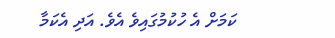ކަމަށް އެ ހުކުމުގައިވެ އެވެ. އަދި އެކަމާ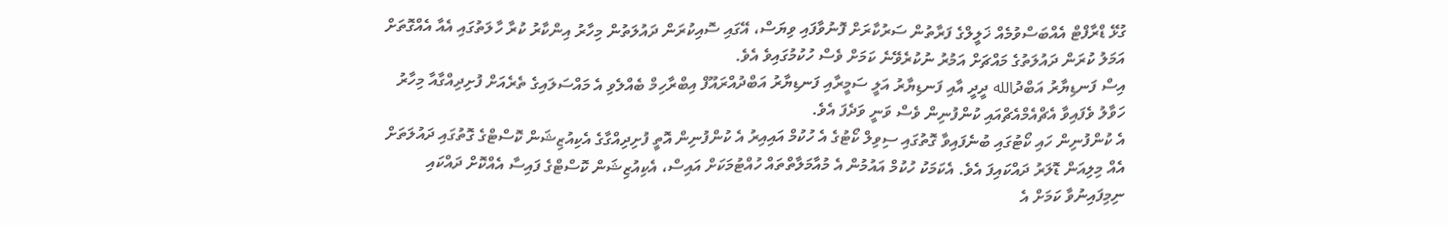ގުޅޭ ޑްރާފްޓް އެއްބަސްވުމެއް ޚަލީލްގެ ފަރާތުން ސަރުކާރަށް ފޮނުވާފައި ވިޔަސް، އޭގައި ސޮއިކުރަން ދައުލަތުން މިހާރު އިންކާރު ކުރާ ހާލަތުގައި އެއާ އެއްގޮތަށް އަމަލު ކުރަން ދައުލަތުގެ މައްޗަށް އަމުރު ނުކުރެވޭނެ ކަމަށް ވެސް ހުކުމުގައިވެ އެވެ.
އިސް ފަނޑިޔާރު އަބްދުالله ދީދީ އާއި ފަނޑިޔާރު އަލީ ސަމީރާއި ފަނޑިޔާރު އަބްދުއްރައޫފް އިބްރާހިމް ބެއްލެވި އެ މައްސަލައިގެ ތެރެއަށް ފުށިދިއްގާއާ މިހާރު ހަވާލު ވެފައިވާ އެޗްއެމްއެޗްއައި ކުންފުނިން ވެސް ވަނީ ވަދެފަ އެވެ.
އެ ކުންފުނިން ހައި ކޯޓުގައި ބުނެފައިވާ ގޮތުގައި ސިވިލް ކޯޓުގެ އެ ހުކުމް އައިއިރު އެ ކުންފުނިން އޮތީ ފުށިދިއްގާގެ އެކިއުޒިޝަން ކޮސްޓްގެ ގޮތުގައި ދައުލަތަށް އެއް މިލިއަން ޑޮލަރު ދައްކައިފަ އެވެ. އެކަމަކު ހުކުމް އައުމުން އެ މުއާމަލާތްތައް ހުއްޓުމަކަށް އައިސް، އެކިއުޒިޝަން ކޮސްޓްގެ ފައިސާ އެއްކޮށް ދައްކައި ނިމިފައިނުވާ ކަމަށް އެ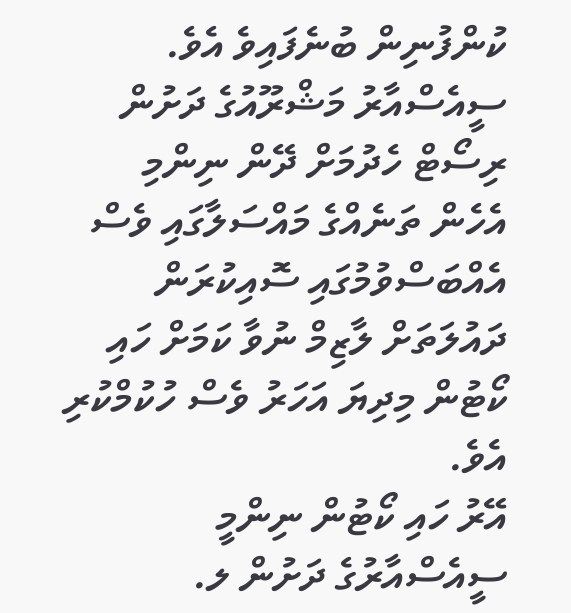ކުންފުނިން ބުނެފައިވެ އެވެ.
ސީއެސްއާރު މަޝްރޫއުގެ ދަށުން ރިސޯޓް ހެދުމަށް ދޭން ނިންމި އެހެން ތަނެއްގެ މައްސަލާގައި ވެސް އެއްބަސްވުމުގައި ސޮއިކުރަން ދައުލަތަށް ލާޒިމް ނުވާ ކަމަށް ހައި ކޯޓުން މިދިޔަ އަހަރު ވެސް ހުކުމްކުރި އެވެ.
އޭރު ހައި ކޯޓުން ނިންމީ ސީއެސްއާރުގެ ދަށުން ލ.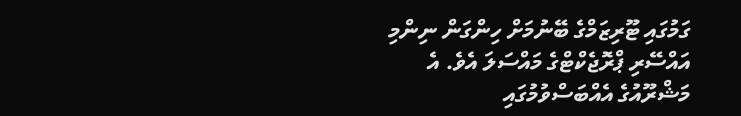ގަމުގައި ޓޫރިޒަމްގެ ބޭނުމަށް ހިންގަން ނިންމި އައްސޭރި ޕްރޮޖެކްޓްގެ މައްސަލަ އެވެ. އެ މަޝްރޫއުގެ އެއްބަސްވުމުގައި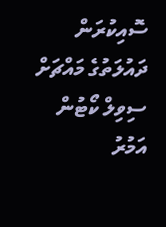ސޮއިކުރަން ދައުލަތުގެ މައްޗަށް ސިވިލް ކޯޓުން އަމުރު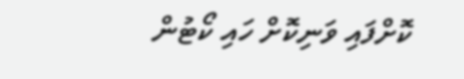ކޮށްފައި ވަނިކޮށް ހައި ކޯޓުން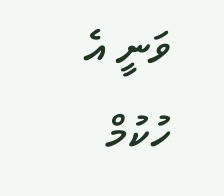ވަނީ އެ ހުކުމް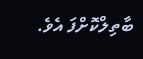ބާތިލްކޮށްފަ އެވެ.